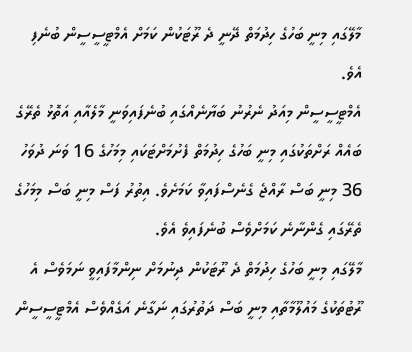މާލޭގައި މިނީ ބަހުގެ ހިދުމަތް ދޭނީ ދެ ރޫޓަކުން ކަމަށް އެމްޓީސީސީން ބުނެފި އެވެ.
އެމްޓީސީސީން މިއަދު ނެރުނު ބަޔާނެއްގައި ބުނެފައިވަނީ މާލެއާއި އަތޮޅު ތެރޭގެ ބައެއް ރަށްތަކުގައި މިނީ ބަހުގެ ހިދުމަތް ފެށުމަށްޓަކައި މިމަހުގެ 16 ވަނަ ދުވަހު 36 މިނީ ބަސް ރާއްޖެ ގެނެސްފައިވާ ކަމަށެވެ. އިތުރު ފަސް މިނީ ބަސް މިމަހުގެ ތެރޭގައި ގެންނާނެ ކަމަށްވެސް ބުނެފައިވެ އެވެ.
މާލޭގައި މިނީ ބަހުގެ ހިދުމަތް ދެ ރޫޓަކުން ދިނުމަށް ނިންމާފައިވީ ނަމަވެސް އެ ރޫޓުތަކުގެ މައުލޫމާތާއި މިނީ ބަސް ދަތުރުގައި ނަގާނެ އަގެއްވެސް އެމްޓީސީސީން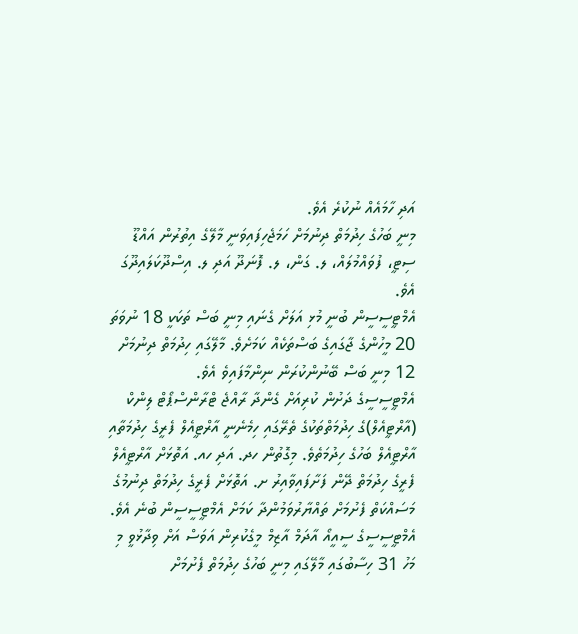އަދި ހާމައެއް ނުކުރެ އެވެ.
މިނީ ބަހުގެ ހިދުމަތް ދިނުމަށް ހަމަޖެހިފައިވަނީ މާލޭގެ އިތުރުން އައްޑޫ ސިޓީ، ފުވައްމުލައް، ލ. ގަން، ލ. ފޮނަދޫ އަދި ލ. އިސްދޫކަލައިދޫގަ އެވެ.
އެމްޓީސީސީން ބުނީ މުޅި އަލަށް ގެނައި މިނީ ބަސް ތަކަކީ 18 ނުވަތަ 20 މީހުންގެ ޖާގައިގެ ބަސްތަކެއް ކަމަށެވެ. މާލޭގައި ހިދުމަތް ދިނުމަށް 12 މިނީ ބަސް ބޭނުންކުރަން ނިންމާފައިވެ އެވެ.
އެމްޓީސީސީގެ ދަށުން ކުރިއަށް ގެންދާ ރާއްޖެ ޓްރާންސްޕޯޓް ލިންކް (އާރްޓީއެލް)ގެ ހިދުމަތްތަކުގެ ތެރޭގައި ހިމެނެނީ އާރްޓީއެލް ފެރީގެ ހިދުމަތާއި އާރްޓީއެލް ބަހުގެ ހިދުމަތެވެ. މިގޮތުން ހދ. އަދި ހއ. އަތޮޅަށް އާރްޓީއެލް ފެރީގެ ހިދުމަތް ދޭން ފަށާފައިވާއިރު ށ. އަތޮޅަށް ފެރީގެ ހިދުމަތް ދިނުމުގެ މަސައްކަތް ފެށުމަށް ތައްޔާރުވަމުންދާ ކަމަށް އެމްޓީސީސީން ބުނެ އެވެ.
އެމްޓީސީސީގެ ސީއީއޯ އާދަމް އާޒިމް މީގެކުރިން އަވަސް އަށް ވިދާޅުވީ މި މަހު 31 ހިސާބުގައި މާލޭގައި މިނީ ބަހުގެ ހިދުމަތް ފެށުމަށް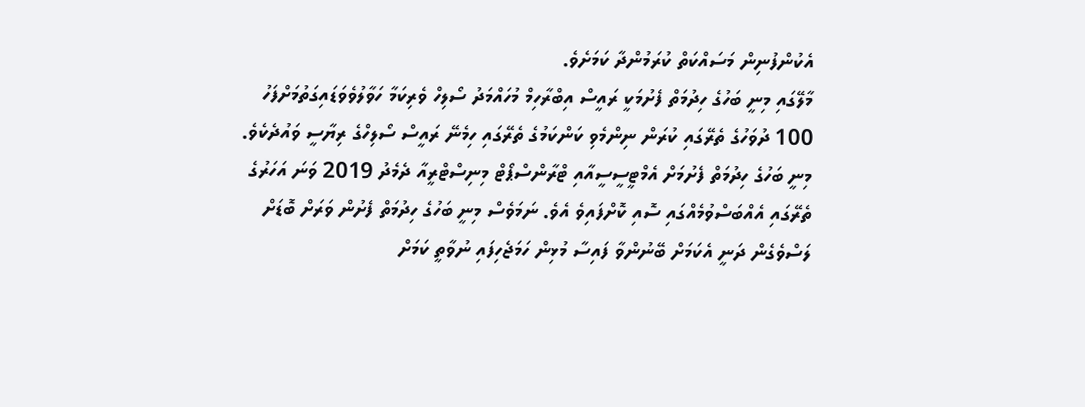އެކުންފުނިން މަސައްކަތް ކުރަމުންދާ ކަމަށެވެ.
މާލޭގައި މިނީ ބަހުގެ ހިދުމަތް ފެށުމަކީ ރައީސް އިބްރާހިމް މުހައްމަދު ސޯލިހް ވެރިކަމާ ހަވާލުވެވަޑައިގަތުމަށްފަހު 100 ދުވަހުގެ ތެރޭގައި ކުރަން ނިންމެވި ކަންކަމުގެ ތެރޭގައި ހިމެނޭ ރައީސް ސޯލިހްގެ ރިޔާސީ ވައުދެކެވެ.
މިނީ ބަހުގެ ހިދުމަތް ފެށުމަށް އެމްޓީސީސީއާއި ޓްރާންސްޕޯޓް މިނިސްޓްރީއާ ދެމެދު 2019 ވަނަ އަހަރުގެ ތެރޭގައި އެއްބަސްވުމެއްގައި ސޮއި ކޮށްފައިވެ އެވެ. ނަމަވެސް މިނީ ބަހުގެ ހިދުމަތް ފެށުން ވަރަށް ބޮޑަށް ލަސްވެގެން ދަނީ އެކަމަށް ބޭނުންވާ ފައިސާ މުޅިން ހަމަޖެހިފައި ނުވާތީ ކަމަށް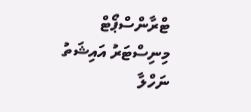ޓްރާންސްޕޯޓް މިނިސްޓަރު އައިޝަތު ނަހްލާ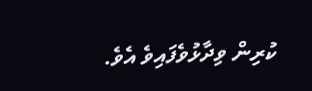ކުރިން ވިދާޅުވެފައިވެ އެވެ.